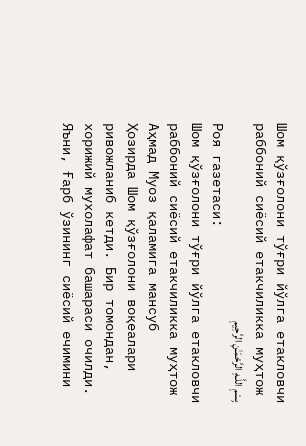Шом қўзғолони тўғри йўлга етакловчи раббоний сиёсий етакчиликка муҳтож
بِسْمِ اللَّـهِ الرَّحْمَـٰنِ الرَّحِيمِ
Роя газетаси:
Шом қўзғолони тўғри йўлга етакловчи раббоний сиёсий етакчиликка муҳтож
Аҳмад Муоз қаламига мансуб
Ҳозирда Шом қўзғолони воқеалари ривожланиб кетди. Бир томондан, хорижий мухолафат башараси очилди. Яъни, Ғарб ўзининг сиёсий ечимини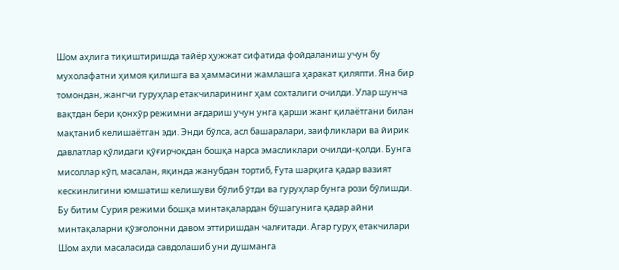Шом аҳлига тиқиштиришда тайёр ҳужжат сифатида фойдаланиш учун бу мухолафатни ҳимоя қилишга ва ҳаммасини жамлашга ҳаракат қиляпти. Яна бир томондан, жангчи гуруҳлар етакчиларининг ҳам сохталиги очилди. Улар шунча вақтдан бери қонхўр режимни ағдариш учун унга қарши жанг қилаётгани билан мақтаниб келишаётган эди. Энди бўлса, асл башаралари, заифликлари ва йирик давлатлар қўлидаги қўғирчоқдан бошқа нарса эмасликлари очилди-қолди. Бунга мисоллар кўп, масалан, яқинда жанубдан тортиб, Ғута шарқига қадар вазият кескинлигини юмшатиш келишуви бўлиб ўтди ва гуруҳлар бунга рози бўлишди. Бу битим Сурия режими бошқа минтақалардан бўшагунига қадар айни минтақаларни қўзғолонни давом эттиришдан чалғитади. Агар гуруҳ етакчилари Шом аҳли масаласида савдолашиб уни душманга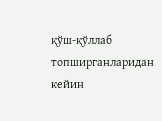қўш-қўллаб топширганларидан кейин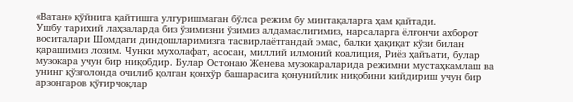«Ватан» қўйнига қайтишга улгуришмаган бўлса режим бу минтақаларга ҳам қайтади.
Ушбу тарихий лаҳзаларда биз ўзимизни ўзимиз алдамаслигимиз, нарсаларга ёлғончи ахборот воситалари Шомдаги диндошларимизга тасвирлаётгандай эмас, балки ҳақиқат кўзи билан қарашимиз лозим. Чунки мухолафат, асосан, миллий илмоний коалиция, Риёз ҳайъати, булар музокара учун бир ниқобдир. Булар Остонаю Женева музокараларида режимни мустаҳкамлаш ва унинг қўзғолонда очилиб қолган қонхўр башарасига қонунийлик ниқобини кийдириш учун бир арзонгаров қўғирчоқлар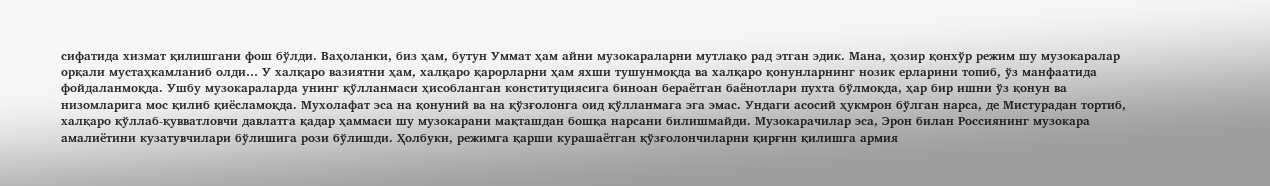сифатида хизмат қилишгани фош бўлди. Ваҳоланки, биз ҳам, бутун Уммат ҳам айни музокараларни мутлақо рад этган эдик. Мана, ҳозир қонхўр режим шу музокаралар орқали мустаҳкамланиб олди… У халқаро вазиятни ҳам, халқаро қарорларни ҳам яхши тушунмоқда ва халқаро қонунларнинг нозик ерларини топиб, ўз манфаатида фойдаланмоқда. Ушбу музокараларда унинг қўлланмаси ҳисобланган конституциясига биноан бераётган баёнотлари пухта бўлмоқда, ҳар бир ишни ўз қонун ва низомларига мос қилиб қиёсламоқда. Мухолафат эса на қонуний ва на қўзғолонга оид қўлланмага эга эмас. Ундаги асосий ҳукмрон бўлган нарса, де Мистурадан тортиб, халқаро қўллаб-қувватловчи давлатга қадар ҳаммаси шу музокарани мақташдан бошқа нарсани билишмайди. Музокарачилар эса, Эрон билан Россиянинг музокара амалиётини кузатувчилари бўлишига рози бўлишди. Ҳолбуки, режимга қарши курашаётган қўзғолончиларни қирғин қилишга армия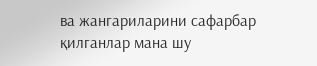ва жангариларини сафарбар қилганлар мана шу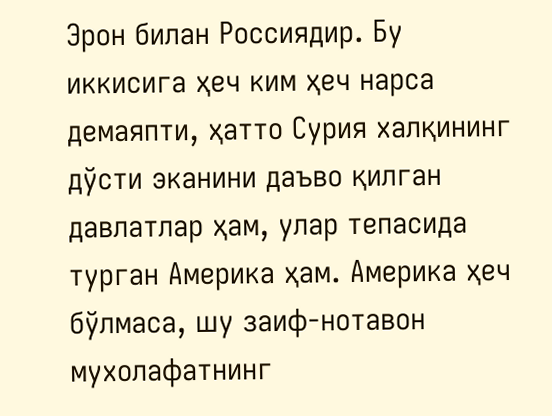Эрон билан Россиядир. Бу иккисига ҳеч ким ҳеч нарса демаяпти, ҳатто Сурия халқининг дўсти эканини даъво қилган давлатлар ҳам, улар тепасида турган Америка ҳам. Америка ҳеч бўлмаса, шу заиф-нотавон мухолафатнинг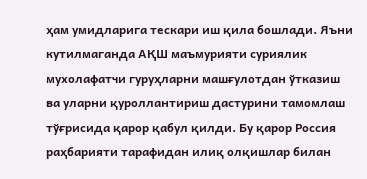ҳам умидларига тескари иш қила бошлади. Яъни кутилмаганда АҚШ маъмурияти суриялик мухолафатчи гуруҳларни машғулотдан ўтказиш ва уларни қуроллантириш дастурини тамомлаш тўғрисида қарор қабул қилди. Бу қарор Россия раҳбарияти тарафидан илиқ олқишлар билан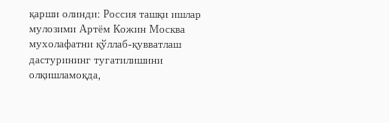қарши олинди: Россия ташқи ишлар мулозими Артём Кожин Москва мухолафатни қўллаб-қувватлаш дастурининг тугатилишини олқишламоқда,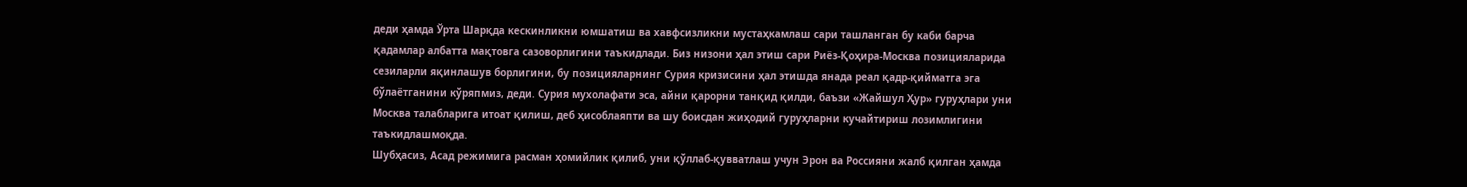деди ҳамда Ўрта Шарқда кескинликни юмшатиш ва хавфсизликни мустаҳкамлаш сари ташланган бу каби барча қадамлар албатта мақтовга сазоворлигини таъкидлади. Биз низони ҳал этиш сари Риёз-Қоҳира-Москва позицияларида сезиларли яқинлашув борлигини, бу позицияларнинг Сурия кризисини ҳал этишда янада реал қадр-қийматга эга бўлаётганини кўряпмиз, деди. Сурия мухолафати эса, айни қарорни танқид қилди, баъзи «Жайшул Ҳур» гуруҳлари уни Москва талабларига итоат қилиш, деб ҳисоблаяпти ва шу боисдан жиҳодий гуруҳларни кучайтириш лозимлигини таъкидлашмоқда.
Шубҳасиз, Асад режимига расман ҳомийлик қилиб, уни қўллаб-қувватлаш учун Эрон ва Россияни жалб қилган ҳамда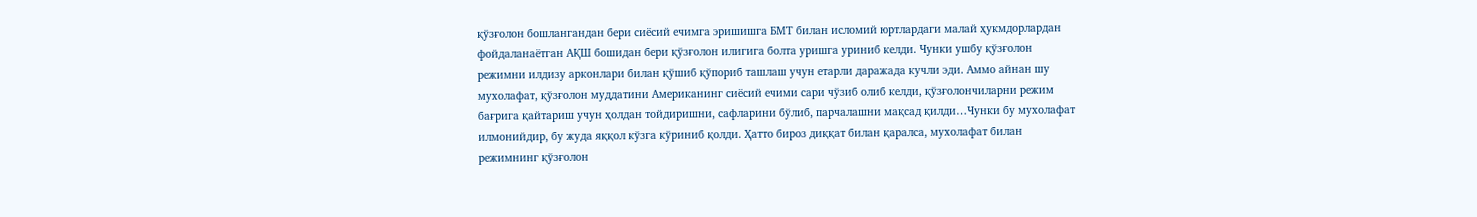қўзғолон бошлангандан бери сиёсий ечимга эришишга БМТ билан исломий юртлардаги малай ҳукмдорлардан фойдаланаётган АҚШ бошидан бери қўзғолон илигига болта уришга уриниб келди. Чунки ушбу қўзғолон режимни илдизу арконлари билан қўшиб қўпориб ташлаш учун етарли даражада кучли эди. Аммо айнан шу мухолафат, қўзғолон муддатини Американинг сиёсий ечими сари чўзиб олиб келди, қўзғолончиларни режим бағрига қайтариш учун ҳолдан тойдиришни, сафларини бўлиб, парчалашни мақсад қилди…Чунки бу мухолафат илмонийдир, бу жуда яққол кўзга кўриниб қолди. Ҳатто бироз диққат билан қаралса, мухолафат билан режимнинг қўзғолон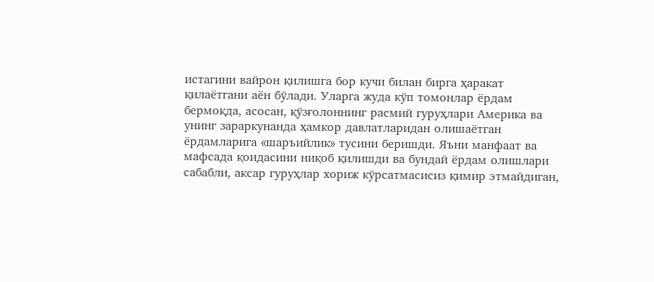истагини вайрон қилишга бор кучи билан бирга ҳаракат қилаётгани аён бўлади. Уларга жуда кўп томонлар ёрдам бермоқда, асосан, қўзғолоннинг расмий гуруҳлари Америка ва унинг зараркунанда ҳамкор давлатларидан олишаётган ёрдамларига «шаръийлик» тусини беришди. Яъни манфаат ва мафсада қоидасини ниқоб қилишди ва бундай ёрдам олишлари сабабли, аксар гуруҳлар хориж кўрсатмасисиз қимир этмайдиган,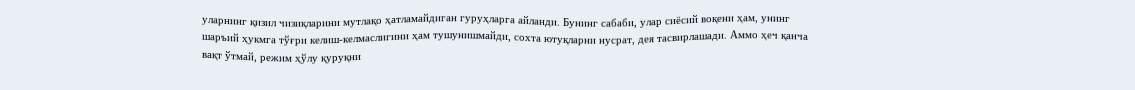уларнинг қизил чизиқларини мутлақо ҳатламайдиган гуруҳларга айланди. Бунинг сабаби, улар сиёсий воқени ҳам, унинг шаръий ҳукмга тўғри келиш-келмаслигини ҳам тушунишмайди, сохта ютуқларни нусрат, дея тасвирлашади. Аммо ҳеч қанча вақт ўтмай, режим ҳўлу қуруқни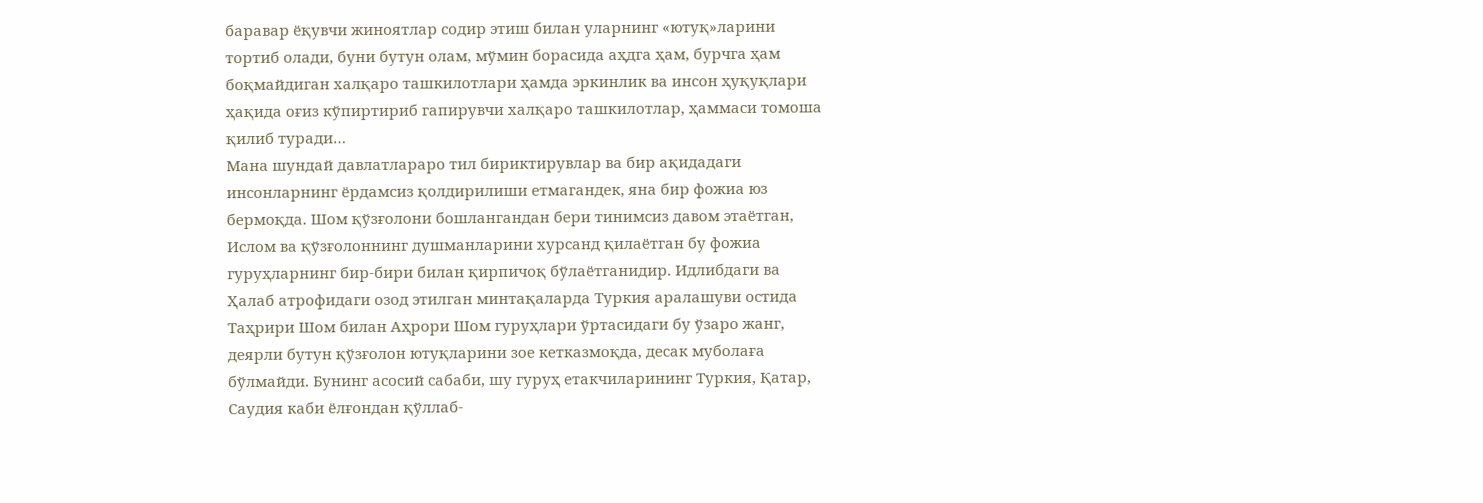баравар ёқувчи жиноятлар содир этиш билан уларнинг «ютуқ»ларини тортиб олади, буни бутун олам, мўмин борасида аҳдга ҳам, бурчга ҳам боқмайдиган халқаро ташкилотлари ҳамда эркинлик ва инсон ҳуқуқлари ҳақида оғиз кўпиртириб гапирувчи халқаро ташкилотлар, ҳаммаси томоша қилиб туради…
Мана шундай давлатлараро тил бириктирувлар ва бир ақидадаги инсонларнинг ёрдамсиз қолдирилиши етмагандек, яна бир фожиа юз бермоқда. Шом қўзғолони бошлангандан бери тинимсиз давом этаётган, Ислом ва қўзғолоннинг душманларини хурсанд қилаётган бу фожиа гуруҳларнинг бир-бири билан қирпичоқ бўлаётганидир. Идлибдаги ва Ҳалаб атрофидаги озод этилган минтақаларда Туркия аралашуви остида Таҳрири Шом билан Аҳрори Шом гуруҳлари ўртасидаги бу ўзаро жанг, деярли бутун қўзғолон ютуқларини зое кетказмоқда, десак муболаға бўлмайди. Бунинг асосий сабаби, шу гуруҳ етакчиларининг Туркия, Қатар, Саудия каби ёлғондан қўллаб-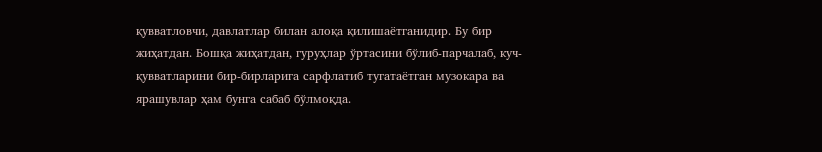қувватловчи, давлатлар билан алоқа қилишаётганидир. Бу бир жиҳатдан. Бошқа жиҳатдан, гуруҳлар ўртасини бўлиб-парчалаб, куч-қувватларини бир-бирларига сарфлатиб тугатаётган музокара ва ярашувлар ҳам бунга сабаб бўлмоқда.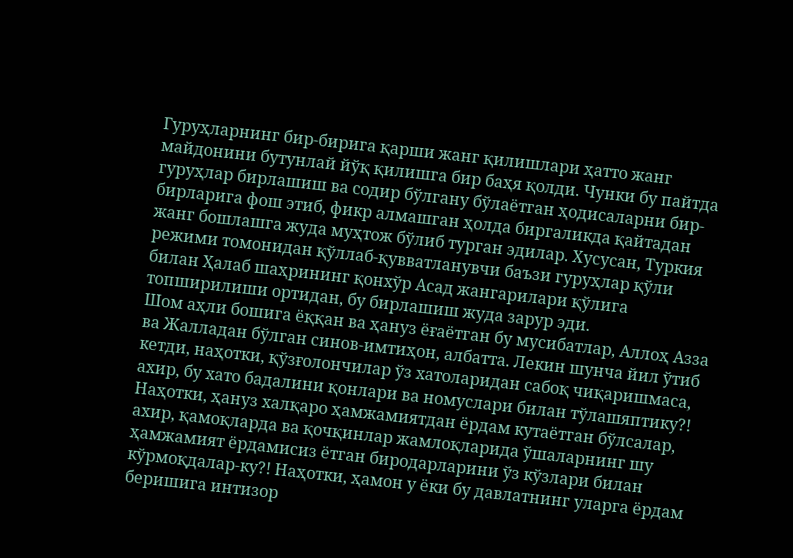Гуруҳларнинг бир-бирига қарши жанг қилишлари ҳатто жанг майдонини бутунлай йўқ қилишга бир баҳя қолди. Чунки бу пайтда гуруҳлар бирлашиш ва содир бўлгану бўлаётган ҳодисаларни бир-бирларига фош этиб, фикр алмашган ҳолда биргаликда қайтадан жанг бошлашга жуда муҳтож бўлиб турган эдилар. Хусусан, Туркия режими томонидан қўллаб-қувватланувчи баъзи гуруҳлар қўли билан Ҳалаб шаҳрининг қонхўр Асад жангарилари қўлига топширилиши ортидан, бу бирлашиш жуда зарур эди.
Шом аҳли бошига ёққан ва ҳануз ёғаётган бу мусибатлар, Аллоҳ Азза ва Жалладан бўлган синов-имтиҳон, албатта. Лекин шунча йил ўтиб кетди, наҳотки, қўзғолончилар ўз хатоларидан сабоқ чиқаришмаса, ахир, бу хато бадалини қонлари ва номуслари билан тўлашяптику?! Наҳотки, ҳануз халқаро ҳамжамиятдан ёрдам кутаётган бўлсалар, ахир, қамоқларда ва қочқинлар жамлоқларида ўшаларнинг шу ҳамжамият ёрдамисиз ётган биродарларини ўз кўзлари билан кўрмоқдалар-ку?! Наҳотки, ҳамон у ёки бу давлатнинг уларга ёрдам беришига интизор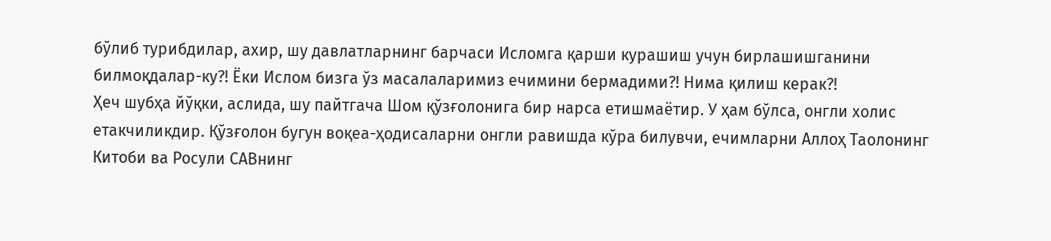бўлиб турибдилар, ахир, шу давлатларнинг барчаси Исломга қарши курашиш учун бирлашишганини билмоқдалар-ку?! Ёки Ислом бизга ўз масалаларимиз ечимини бермадими?! Нима қилиш керак?!
Ҳеч шубҳа йўқки, аслида, шу пайтгача Шом қўзғолонига бир нарса етишмаётир. У ҳам бўлса, онгли холис етакчиликдир. Қўзғолон бугун воқеа-ҳодисаларни онгли равишда кўра билувчи, ечимларни Аллоҳ Таолонинг Китоби ва Росули САВнинг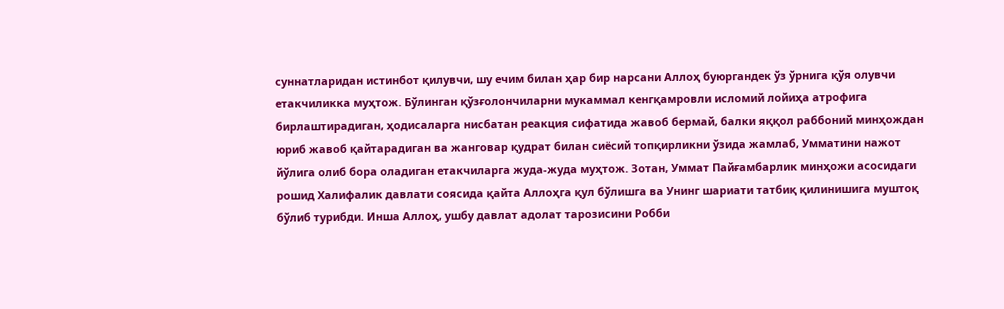суннатларидан истинбот қилувчи, шу ечим билан ҳар бир нарсани Аллоҳ буюргандек ўз ўрнига қўя олувчи етакчиликка муҳтож. Бўлинган қўзғолончиларни мукаммал кенгқамровли исломий лойиҳа атрофига бирлаштирадиган, ҳодисаларга нисбатан реакция сифатида жавоб бермай, балки яққол раббоний минҳождан юриб жавоб қайтарадиган ва жанговар қудрат билан сиёсий топқирликни ўзида жамлаб, Умматини нажот йўлига олиб бора оладиган етакчиларга жуда-жуда муҳтож. Зотан, Уммат Пайғамбарлик минҳожи асосидаги рошид Халифалик давлати соясида қайта Аллоҳга қул бўлишга ва Унинг шариати татбиқ қилинишига муштоқ бўлиб турибди. Инша Аллоҳ, ушбу давлат адолат тарозисини Робби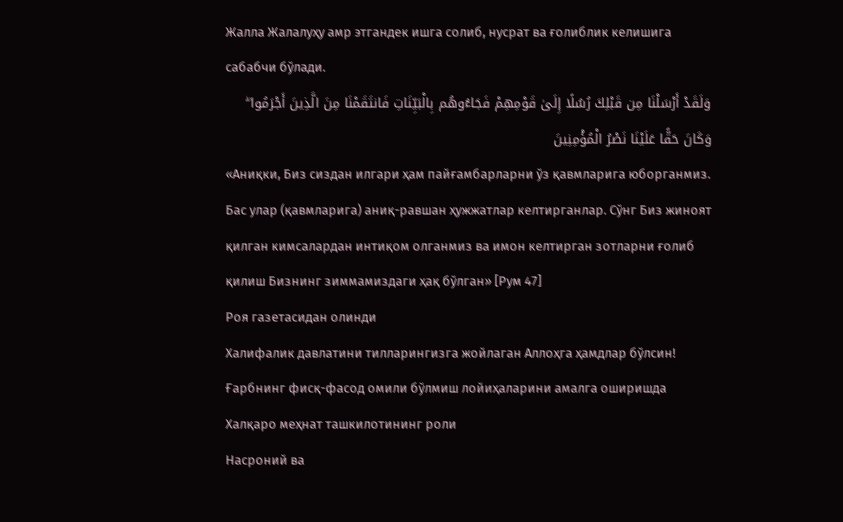Жалла Жалалуҳу амр этгандек ишга солиб, нусрат ва ғолиблик келишига сабабчи бўлади.
وَلَقَدْ أَرْسَلْنَا مِن قَبْلِكَ رُسُلًا إِلَىٰ قَوْمِهِمْ فَجَاءُوهُم بِالْبَيِّنَاتِ فَانتَقَمْنَا مِنَ الَّذِينَ أَجْرَمُوا ۖ وَكَانَ حَقًّا عَلَيْنَا نَصْرُ الْمُؤْمِنِينَ
«Аниқки, Биз сиздан илгари ҳам пайғамбарларни ўз қавмларига юборганмиз. Бас улар (қавмларига) аниқ-равшан ҳужжатлар келтирганлар. Сўнг Биз жиноят қилган кимсалардан интиқом олганмиз ва имон келтирган зотларни ғолиб қилиш Бизнинг зиммамиздаги ҳақ бўлган» [Рум 47]
Роя газетасидан олинди
Халифалик давлатини тилларингизга жойлаган Аллоҳга ҳамдлар бўлсин!
Ғарбнинг фисқ-фасод омили бўлмиш лойиҳаларини амалга оширишда Халқаро меҳнат ташкилотининг роли
Насроний ва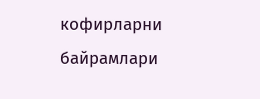кофирларни байрамлари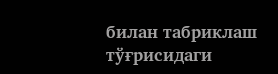билан табриклаш тўғрисидаги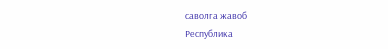саволга жавоб
Республика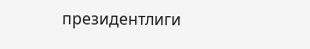президентлиги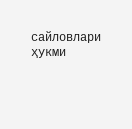сайловлари ҳукми